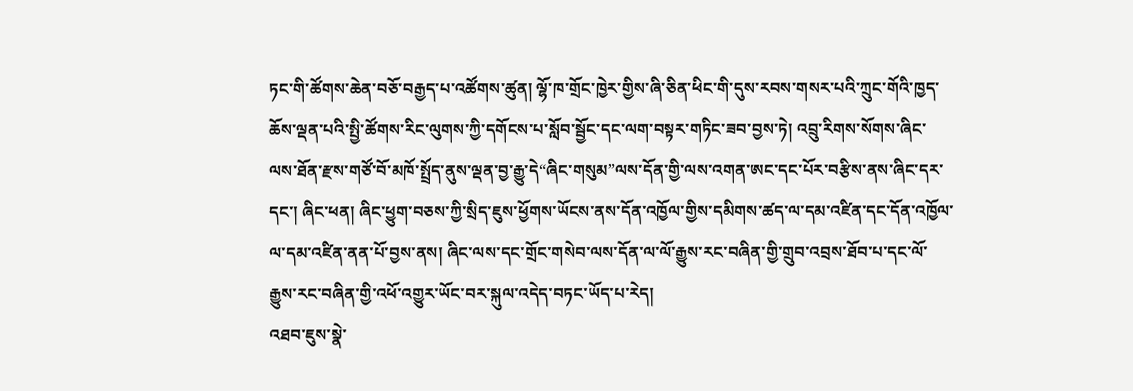ཏང་གི་ཚོགས་ཆེན་བཅོ་བརྒྱད་པ་འཚོགས་ཚུན། ལྷོ་ཁ་གྲོང་ཁྱེར་གྱིས་ཞི་ཅིན་ཕིང་གི་དུས་རབས་གསར་པའི་ཀྲུང་གོའི་ཁྱད་ཆོས་ལྡན་པའི་སྤྱི་ཚོགས་རིང་ལུགས་ཀྱི་དགོངས་པ་སློབ་སྦྱོང་དང་ལག་བསྟར་གཏིང་ཟབ་བྱས་ཏེ། འབྲུ་རིགས་སོགས་ཞིང་ལས་ཐོན་རྫས་གཙོ་བོ་མཁོ་སྤྲོད་ནུས་ལྡན་བྱ་རྒྱུ་དེ“ཞིང་གསུམ”ལས་དོན་གྱི་ལས་འགན་ཨང་དང་པོར་བརྩིས་ནས་ཞིང་དར་དང་། ཞིང་ཕན། ཞིང་ཕྱུག་བཅས་ཀྱི་སྲིད་ཇུས་ཕྱོགས་ཡོངས་ནས་དོན་འཁྱོལ་གྱིས་དམིགས་ཚད་ལ་དམ་འཛིན་དང་དོན་འཁྱོལ་ལ་དམ་འཛིན་ནན་པོ་བྱས་ནས། ཞིང་ལས་དང་གྲོང་གསེབ་ལས་དོན་ལ་ལོ་རྒྱུས་རང་བཞིན་གྱི་གྲུབ་འབྲས་ཐོབ་པ་དང་ལོ་རྒྱུས་རང་བཞིན་གྱི་འཕོ་འགྱུར་ཡོང་བར་སྐུལ་འདེད་བཏང་ཡོད་པ་རེད།
འཐབ་ཇུས་སྣེ་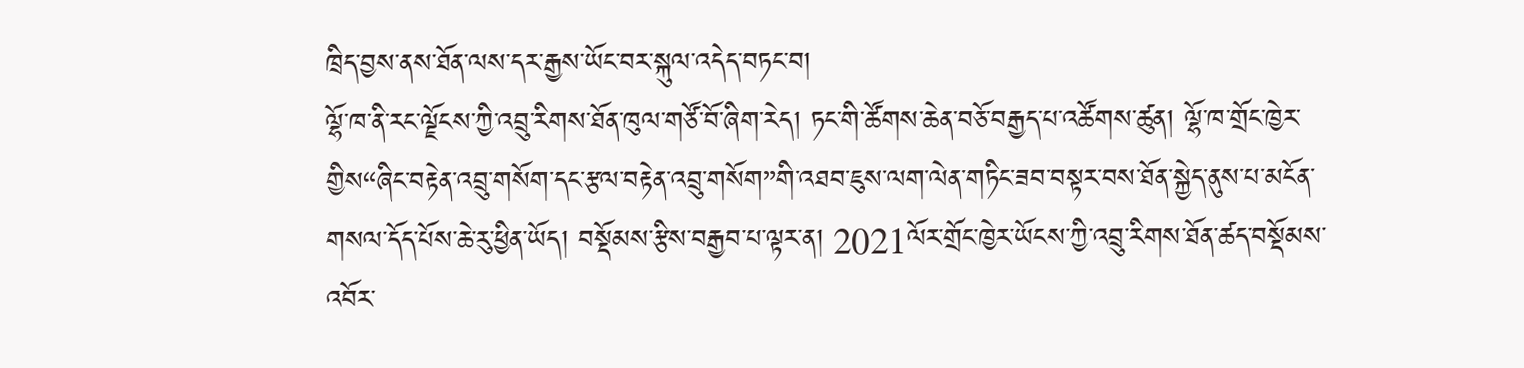ཁྲིད་བྱས་ནས་ཐོན་ལས་དར་རྒྱས་ཡོང་བར་སྐུལ་འདེད་བཏང་བ།
ལྷོ་ཁ་ནི་རང་ལྗོངས་ཀྱི་འབྲུ་རིགས་ཐོན་ཁུལ་གཙོ་བོ་ཞིག་རེད། ཏང་གི་ཚོགས་ཆེན་བཅོ་བརྒྱད་པ་འཚོགས་ཚུན། ལྷོ་ཁ་གྲོང་ཁྱེར་གྱིས“ཞིང་བརྟེན་འབྲུ་གསོག་དང་རྩལ་བརྟེན་འབྲུ་གསོག”གི་འཐབ་ཇུས་ལག་ལེན་གཏིང་ཟབ་བསྟར་བས་ཐོན་སྐྱེད་ནུས་པ་མངོན་གསལ་དོད་པོས་ཆེ་རུ་ཕྱིན་ཡོད། བསྡོམས་རྩིས་བརྒྱབ་པ་ལྟར་ན། 2021ལོར་གྲོང་ཁྱེར་ཡོངས་ཀྱི་འབྲུ་རིགས་ཐོན་ཚད་བསྡོམས་འབོར་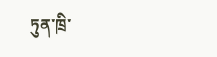ཏུན་ཁྲི་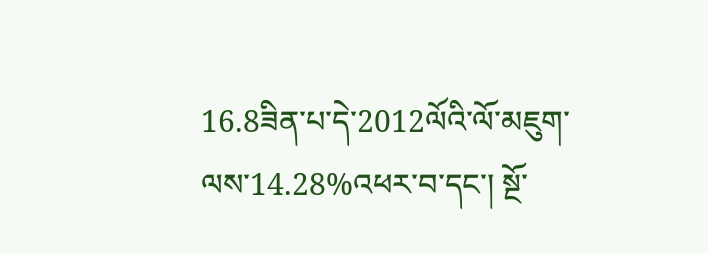16.8ཟིན་པ་དེ་2012ལོའི་ལོ་མཇུག་ལས་14.28%འཕར་བ་དང་། སྔོ་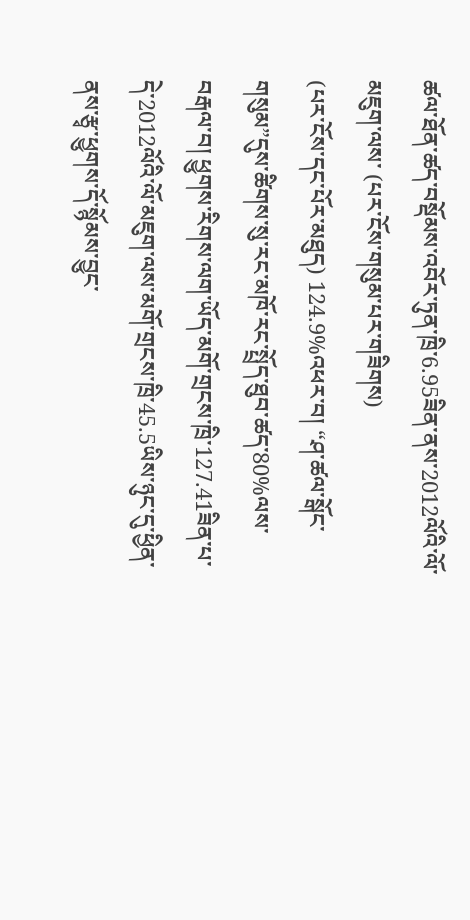ཚལ་ཐོན་ཚད་བསྡོམས་འབོར་ཏུན་ཁྲི་6.95ཟིན་ནས་2012ལོའི་ལོ་མཇུག་ལས་ (པར་ངོས་གསུམ་པར་གཟིགས)
(པར་ངོས་དང་པོར་མཐུད) 124.9%འཕར་བ། “ཤ་ཚལ་སྒོང་གསུམ”དུས་ཚིགས་སུ་རང་མཁོ་རང་སྤྲོད་ཐུབ་ཚད་80%ལས་བརྒལ་བ། ཕྱུགས་རིགས་ལག་ཡོད་མགོ་གྲངས་ཁྲི་127.41ཟིན་པ་དེ་2012ལོའི་ལོ་མཇུག་ལས་མགོ་གྲངས་ཁྲི་45.5ཡིས་ཉུང་དུ་ཕྱིན་ནས་རྩྭ་ཕྱུགས་དོ་སྙོམས་བྱུང་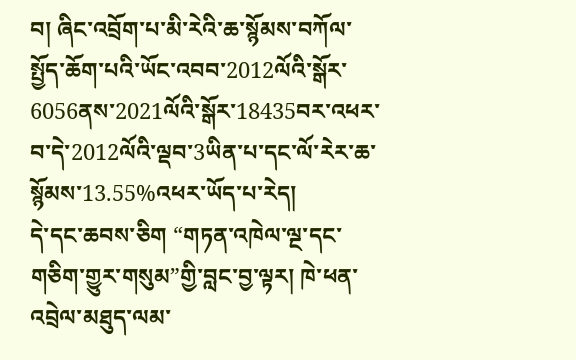བ། ཞིང་འབྲོག་པ་མི་རེའི་ཆ་སྙོམས་བཀོལ་སྤྱོད་ཆོག་པའི་ཡོང་འབབ་2012ལོའི་སྒོར་6056ནས་2021ལོའི་སྒོར་18435བར་འཕར་བ་དེ་2012ལོའི་ལྡབ་3ཡིན་པ་དང་ལོ་རེར་ཆ་སྙོམས་13.55%འཕར་ཡོད་པ་རེད།
དེ་དང་ཆབས་ཅིག “གཏན་འཁེལ་ལྔ་དང་གཅིག་གྱུར་གསུམ”གྱི་བླང་བྱ་ལྟར། ཁེ་ཕན་འབྲེལ་མཐུད་ལམ་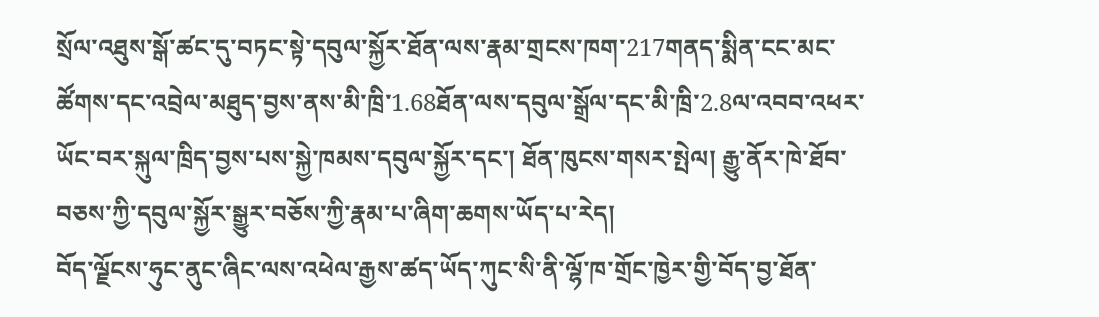སྲོལ་འཐུས་སྒོ་ཚང་དུ་བཏང་སྟེ་དབུལ་སྐྱོར་ཐོན་ལས་རྣམ་གྲངས་ཁག་217གནད་སྨིན་ངང་མང་ཚོགས་དང་འབྲེལ་མཐུད་བྱས་ནས་མི་ཁྲི་1.68ཐོན་ལས་དབུལ་སྒྲོལ་དང་མི་ཁྲི་2.8ལ་འབབ་འཕར་ཡོང་བར་སྐུལ་ཁྲིད་བྱས་པས་སྐྱེ་ཁམས་དབུལ་སྐྱོར་དང་། ཐོན་ཁུངས་གསར་སྤེལ། རྒྱུ་ནོར་ཁེ་ཐོབ་བཅས་ཀྱི་དབུལ་སྐྱོར་སྒྱུར་བཅོས་ཀྱི་རྣམ་པ་ཞིག་ཆགས་ཡོད་པ་རེད།
བོད་ལྗོངས་ཧུང་ནུང་ཞིང་ལས་འཕེལ་རྒྱས་ཚད་ཡོད་ཀུང་སི་ནི་ལྷོ་ཁ་གྲོང་ཁྱེར་གྱི་བོད་བྱ་ཐོན་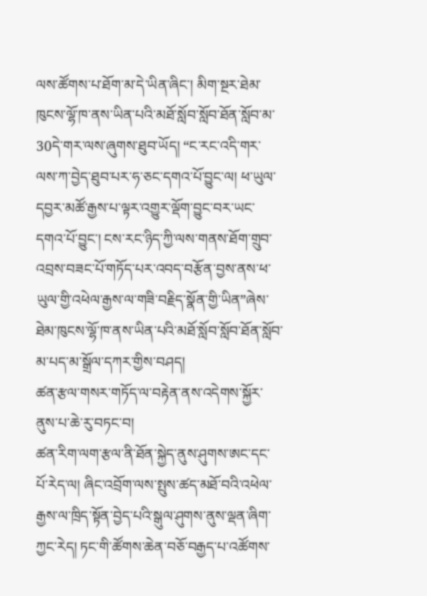ལས་ཚོགས་པ་ཐོག་མ་དེ་ཡིན་ཞིང་། མིག་སྔར་ཐེམ་ཁུངས་ལྷོ་ཁ་ནས་ཡིན་པའི་མཐོ་སློབ་སློབ་ཐོན་སློབ་མ་30དེ་གར་ལས་ཞུགས་ཐུབ་ཡོད། “ང་རང་འདི་གར་ལས་ཀ་བྱེད་ཐུབ་པར་ཧ་ཅང་དགའ་པོ་བྱུང་ལ། ཕ་ཡུལ་དབྱར་མཚོ་རྒྱས་པ་ལྟར་འགྱུར་ལྡོག་བྱུང་བར་ཡང་དགའ་པོ་བྱུང་། ངས་རང་ཉིད་ཀྱི་ལས་གནས་ཐོག་གྲུབ་འབྲས་བཟང་པོ་གཏོད་པར་འབད་བརྩོན་བྱས་ནས་ཕ་ཡུལ་གྱི་འཕེལ་རྒྱས་ལ་གཟི་བརྗིད་སྣོན་གྱི་ཡིན”ཞེས་ཐེམ་ཁུངས་ལྷོ་ཁ་ནས་ཡིན་པའི་མཐོ་སློབ་སློབ་ཐོན་སློབ་མ་པད་མ་སྒྲོལ་དཀར་གྱིས་བཤད།
ཚན་རྩལ་གསར་གཏོད་ལ་བརྟེན་ནས་འདེགས་སྐྱོར་ནུས་པ་ཆེ་རུ་བཏང་བ།
ཚན་རིག་ལག་རྩལ་ནི་ཐོན་སྐྱེད་ནུས་ཤུགས་ཨང་དང་པོ་རེད་ལ། ཞིང་འབྲོག་ལས་སྤུས་ཚད་མཐོ་བའི་འཕེལ་རྒྱས་ལ་ཁྲིད་སྟོན་བྱེད་པའི་སྒུལ་ཤུགས་ནུས་ལྡན་ཞིག་ཀྱང་རེད། ཏང་གི་ཚོགས་ཆེན་བཅོ་བརྒྱད་པ་འཚོགས་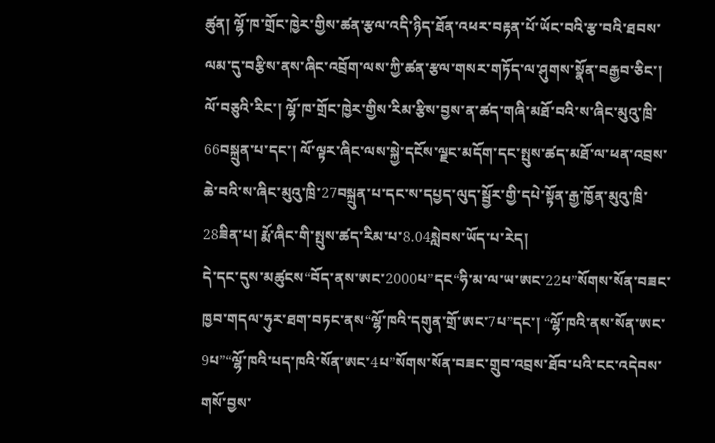ཚུན། ལྷོ་ཁ་གྲོང་ཁྱེར་གྱིས་ཚན་རྩལ་འདི་ཉིད་ཐོན་འཕར་བརྟན་པོ་ཡོང་བའི་རྩ་བའི་ཐབས་ལམ་དུ་བརྩིས་ནས་ཞིང་འབྲོག་ལས་ཀྱི་ཚན་རྩལ་གསར་གཏོད་ལ་ཤུགས་སྣོན་བརྒྱབ་ཅིང་། ལོ་བཅུའི་རིང་། ལྷོ་ཁ་གྲོང་ཁྱེར་གྱིས་རིམ་རྩིས་བྱས་ན་ཚད་གཞི་མཐོ་བའི་ས་ཞིང་མུའུ་ཁྲི་66བསྐྲུན་པ་དང་། ལོ་ལྟར་ཞིང་ལས་སྐྱེ་དངོས་ལྗང་མདོག་དང་སྤུས་ཚད་མཐོ་ལ་ཕན་འབྲས་ཆེ་བའི་ས་ཞིང་མུའུ་ཁྲི་27བསྐྲུན་པ་དང་ས་དཔྱད་ལུད་སྦྱོར་གྱི་དཔེ་སྟོན་རྒྱ་ཁྱོན་མུའུ་ཁྲི་28ཟིན་པ། རྨོ་ཞིང་གི་སྤུས་ཚད་རིམ་པ་8.04སླེབས་ཡོད་པ་རེད།
དེ་དང་དུས་མཚུངས“བོད་ནས་ཨང་2000པ”དང“ཧི་མ་ལ་ཡ་ཨང་22པ”སོགས་སོན་བཟང་ཁྱབ་གདལ་ཧུར་ཐག་བཏང་ནས“ལྷོ་ཁའི་དགུན་གྲོ་ཨང་7པ”དང་། “ལྷོ་ཁའི་ནས་སོན་ཨང་9པ”“ལྷོ་ཁའི་པད་ཁའི་སོན་ཨང་4པ”སོགས་སོན་བཟང་གྲུབ་འབྲས་ཐོབ་པའི་ངང་འདེབས་གསོ་བྱས་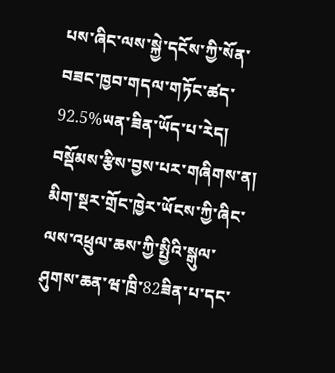པས་ཞིང་ལས་སྐྱེ་དངོས་ཀྱི་སོན་བཟང་ཁྱབ་གདལ་གཏོང་ཚད་92.5%ཡན་ཟིན་ཡོད་པ་རེད། བསྡོམས་རྩིས་བྱས་པར་གཞིགས་ན། མིག་སྔར་གྲོང་ཁྱེར་ཡོངས་ཀྱི་ཞིང་ལས་འཕྲུལ་ཆས་ཀྱི་སྤྱིའི་སྒུལ་ཤུགས་ཆན་ཝ་ཁྲི་82ཟིན་པ་དང་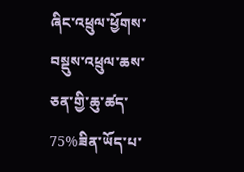ཞིང་འཕྲུལ་ཕྱོགས་བསྡུས་འཕྲུལ་ཆས་ཅན་གྱི་ཆུ་ཚད་75%ཟིན་ཡོད་པ་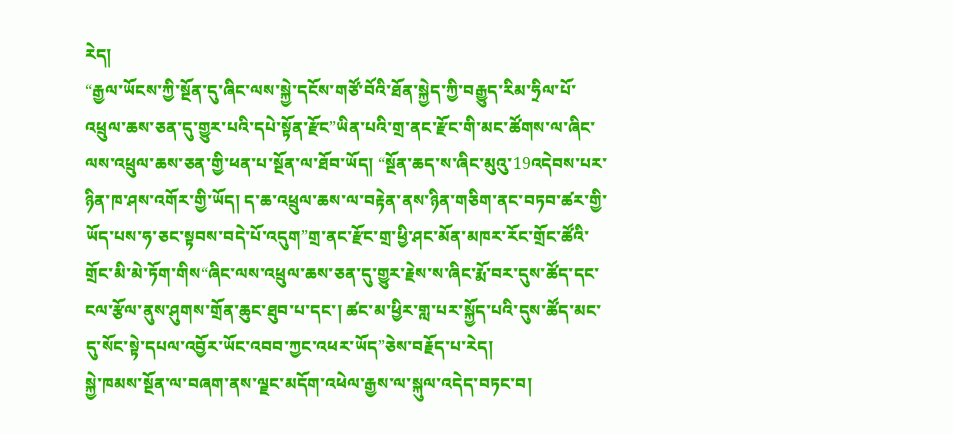རེད།
“རྒྱལ་ཡོངས་ཀྱི་སྔོན་དུ་ཞིང་ལས་སྐྱེ་དངོས་གཙོ་བོའི་ཐོན་སྐྱེད་ཀྱི་བརྒྱུད་རིམ་ཧྲིལ་པོ་འཕྲུལ་ཆས་ཅན་དུ་གྱུར་པའི་དཔེ་སྟོན་རྫོང”ཡིན་པའི་གྲ་ནང་རྫོང་གི་མང་ཚོགས་ལ་ཞིང་ལས་འཕྲུལ་ཆས་ཅན་གྱི་ཕན་པ་སྔོན་ལ་ཐོབ་ཡོད། “སྔོན་ཆད་ས་ཞིང་མུའུ་19འདེབས་པར་ཉིན་ཁ་ཤས་འགོར་གྱི་ཡོད། ད་ཆ་འཕྲུལ་ཆས་ལ་བརྟེན་ནས་ཉིན་གཅིག་ནང་བཏབ་ཚར་གྱི་ཡོད་པས་ཧ་ཅང་སྟབས་བདེ་པོ་འདུག”གྲ་ནང་རྫོང་གྲ་ཕྱི་ཤང་མོན་མཁར་རོང་གྲོང་ཚོའི་གྲོང་མི་མེ་ཏོག་གིས“ཞིང་ལས་འཕྲུལ་ཆས་ཅན་དུ་གྱུར་རྗེས་ས་ཞིང་རྨོ་བར་དུས་ཚོད་དང་ངལ་རྩོལ་ནུས་ཤུགས་གྲོན་ཆུང་ཐུབ་པ་དང་། ཚང་མ་ཕྱིར་གླ་པར་སྐྱོད་པའི་དུས་ཚོད་མང་དུ་སོང་སྟེ་དཔལ་འབྱོར་ཡོང་འབབ་ཀྱང་འཕར་ཡོད”ཅེས་བརྗོད་པ་རེད།
སྐྱེ་ཁམས་སྔོན་ལ་བཞག་ནས་ལྗང་མདོག་འཕེལ་རྒྱས་ལ་སྐུལ་འདེད་བཏང་བ།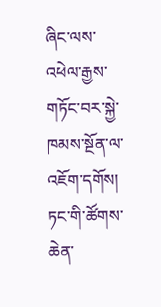ཞིང་ལས་འཕེལ་རྒྱས་གཏོང་བར་སྐྱེ་ཁམས་སྔོན་ལ་འཇོག་དགོས། ཏང་གི་ཚོགས་ཆེན་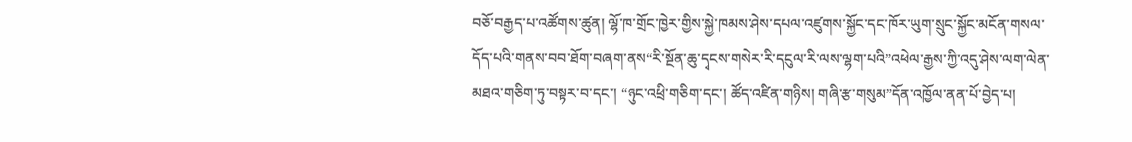བཅོ་བརྒྱད་པ་འཚོགས་ཚུན། ལྷོ་ཁ་གྲོང་ཁྱེར་གྱིས་སྐྱེ་ཁམས་ཤེས་དཔལ་འཛུགས་སྐྱོང་དང་ཁོར་ཡུག་སྲུང་སྐྱོང་མངོན་གསལ་དོད་པའི་གནས་བབ་ཐོག་བཞག་ནས“རི་སྔོན་ཆུ་དྭངས་གསེར་རི་དངུལ་རི་ལས་ལྷག་པའི”འཕེལ་རྒྱས་ཀྱི་འདུ་ཤེས་ལག་ལེན་མཐའ་གཅིག་ཏུ་བསྟར་བ་དང་། “ཉུང་འཕྲི་གཅིག་དང་། ཚོད་འཛིན་གཉིས། གཞི་རྩ་གསུམ”དོན་འཁྱོལ་ནན་པོ་བྱེད་པ།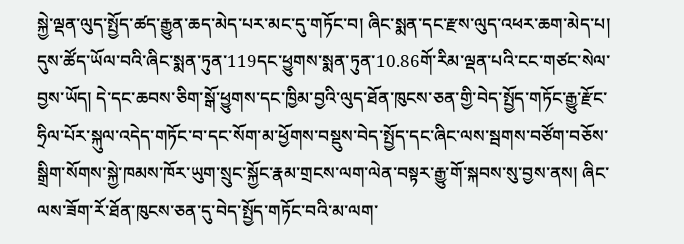སྐྱེ་ལྡན་ལུད་སྤྱོད་ཚད་རྒྱུན་ཆད་མེད་པར་མང་དུ་གཏོང་བ། ཞིང་སྨན་དང་རྫས་ལུད་འཕར་ཆག་མེད་པ། དུས་ཚོད་ཡོལ་བའི་ཞིང་སྨན་ཏུན་119དང་ཕྱུགས་སྨན་ཏུན་10.86གོ་རིམ་ལྡན་པའི་ངང་གཙང་སེལ་བྱས་ཡོད། དེ་དང་ཆབས་ཅིག་སྒོ་ཕྱུགས་དང་ཁྱིམ་བྱའི་ལུད་ཐོན་ཁུངས་ཅན་གྱི་བེད་སྤྱོད་གཏོང་རྒྱུ་རྫོང་ཧྲིལ་པོར་སྐུལ་འདེད་གཏོང་བ་དང་སོག་མ་ཕྱོགས་བསྡུས་བེད་སྤྱོད་དང་ཞིང་ལས་སྦགས་བཙོག་བཅོས་སྒྲིག་སོགས་སྐྱེ་ཁམས་ཁོར་ཡུག་སྲུང་སྐྱོང་རྣམ་གྲངས་ལག་ལེན་བསྟར་རྒྱུ་གོ་སྐབས་སུ་བྱས་ནས། ཞིང་ལས་ཟོག་རོ་ཐོན་ཁུངས་ཅན་དུ་བེད་སྤྱོད་གཏོང་བའི་མ་ལག་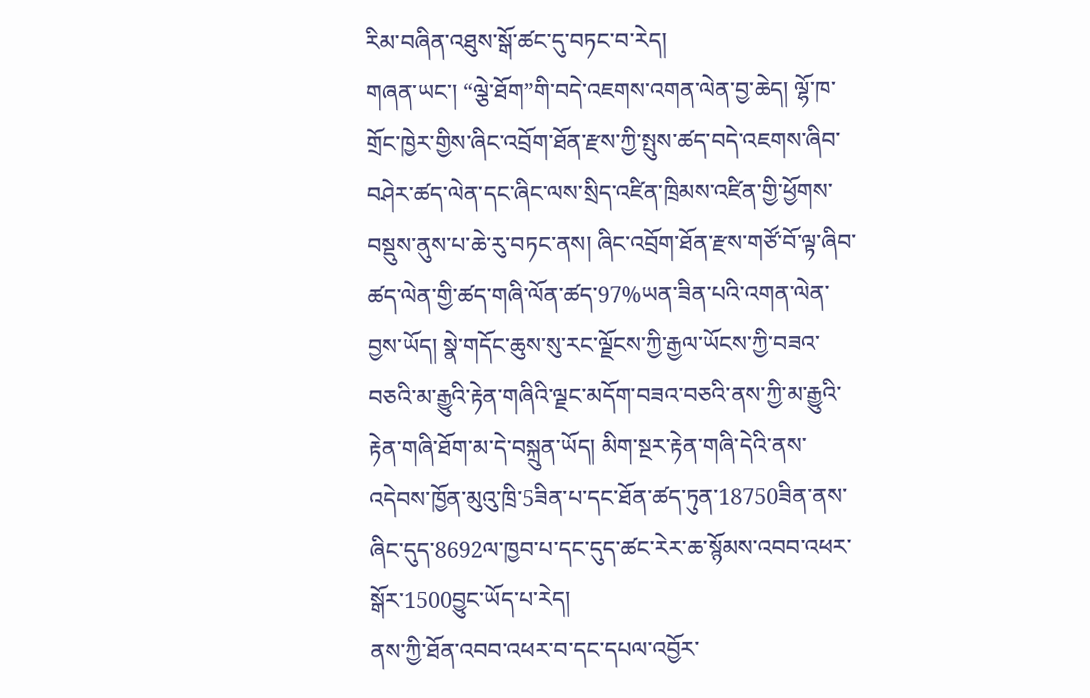རིམ་བཞིན་འཐུས་སྒོ་ཚང་དུ་བཏང་བ་རེད།
གཞན་ཡང་། “ལྕེ་ཐོག”གི་བདེ་འཇགས་འགན་ལེན་བྱ་ཆེད། ལྷོ་ཁ་གྲོང་ཁྱེར་གྱིས་ཞིང་འབྲོག་ཐོན་རྫས་ཀྱི་སྤུས་ཚད་བདེ་འཇགས་ཞིབ་བཤེར་ཚད་ལེན་དང་ཞིང་ལས་སྲིད་འཛིན་ཁྲིམས་འཛིན་གྱི་ཕྱོགས་བསྡུས་ནུས་པ་ཆེ་རུ་བཏང་ནས། ཞིང་འབྲོག་ཐོན་རྫས་གཙོ་བོ་ལྟ་ཞིབ་ཚད་ལེན་གྱི་ཚད་གཞི་ལོན་ཚད་97%ཡན་ཟིན་པའི་འགན་ལེན་བྱས་ཡོད། སྣེ་གདོང་ཆུས་སུ་རང་ལྗོངས་ཀྱི་རྒྱལ་ཡོངས་ཀྱི་བཟའ་བཅའི་མ་རྒྱུའི་རྟེན་གཞིའི་ལྗང་མདོག་བཟའ་བཅའི་ནས་ཀྱི་མ་རྒྱུའི་རྟེན་གཞི་ཐོག་མ་དེ་བསྐྲུན་ཡོད། མིག་སྔར་རྟེན་གཞི་དེའི་ནས་འདེབས་ཁྱོན་མུའུ་ཁྲི་5ཟིན་པ་དང་ཐོན་ཚད་ཏུན་18750ཟིན་ནས་ཞིང་དུད་8692ལ་ཁྱབ་པ་དང་དུད་ཚང་རེར་ཆ་སྙོམས་འབབ་འཕར་སྒོར་1500བྱུང་ཡོད་པ་རེད།
ནས་ཀྱི་ཐོན་འབབ་འཕར་བ་དང་དཔལ་འབྱོར་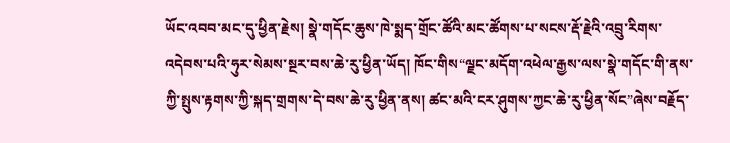ཡོང་འབབ་མང་དུ་ཕྱིན་རྗེས། སྣེ་གདོང་ཆུས་ཁེ་སྨད་གྲོང་ཚོའི་མང་ཚོགས་པ་སངས་རྡོ་རྗེའི་འབྲུ་རིགས་འདེབས་པའི་ཧུར་སེམས་སྔར་བས་ཆེ་རུ་ཕྱིན་ཡོད། ཁོང་གིས“ལྗང་མདོག་འཕེལ་རྒྱས་ལས་སྣེ་གདོང་གི་ནས་ཀྱི་སྤུས་རྟགས་ཀྱི་སྐད་གྲགས་དེ་བས་ཆེ་རུ་ཕྱིན་ནས། ཚང་མའི་ངར་ཤུགས་ཀྱང་ཆེ་རུ་ཕྱིན་སོང”ཞེས་བརྗོད་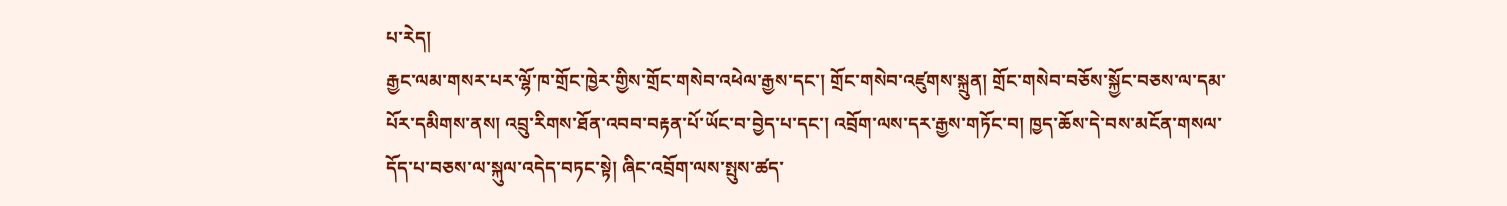པ་རེད།
རྒྱང་ལམ་གསར་པར་ལྷོ་ཁ་གྲོང་ཁྱེར་གྱིས་གྲོང་གསེབ་འཕེལ་རྒྱས་དང་། གྲོང་གསེབ་འཛུགས་སྐྲུན། གྲོང་གསེབ་བཅོས་སྐྱོང་བཅས་ལ་དམ་པོར་དམིགས་ནས། འབྲུ་རིགས་ཐོན་འབབ་བརྟན་པོ་ཡོང་བ་བྱེད་པ་དང་། འབྲོག་ལས་དར་རྒྱས་གཏོང་བ། ཁྱད་ཆོས་དེ་བས་མངོན་གསལ་དོད་པ་བཅས་ལ་སྐུལ་འདེད་བཏང་སྟེ། ཞིང་འབྲོག་ལས་སྤུས་ཚད་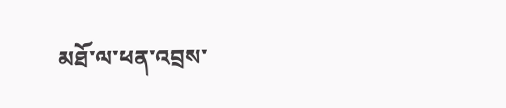མཐོ་ལ་ཕན་འབྲས་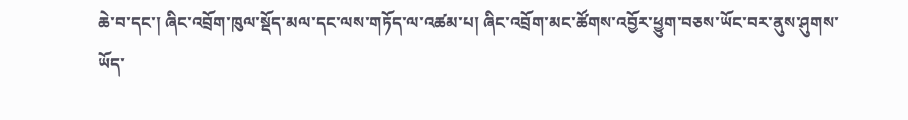ཆེ་བ་དང་། ཞིང་འབྲོག་ཁུལ་སྡོད་མལ་དང་ལས་གཏོད་ལ་འཚམ་པ། ཞིང་འབྲོག་མང་ཚོགས་འབྱོར་ཕྱུག་བཅས་ཡོང་བར་ནུས་ཤུགས་ཡོད་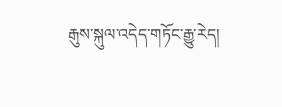རྒུས་སྐུལ་འདེད་གཏོང་རྒྱུ་རེད།